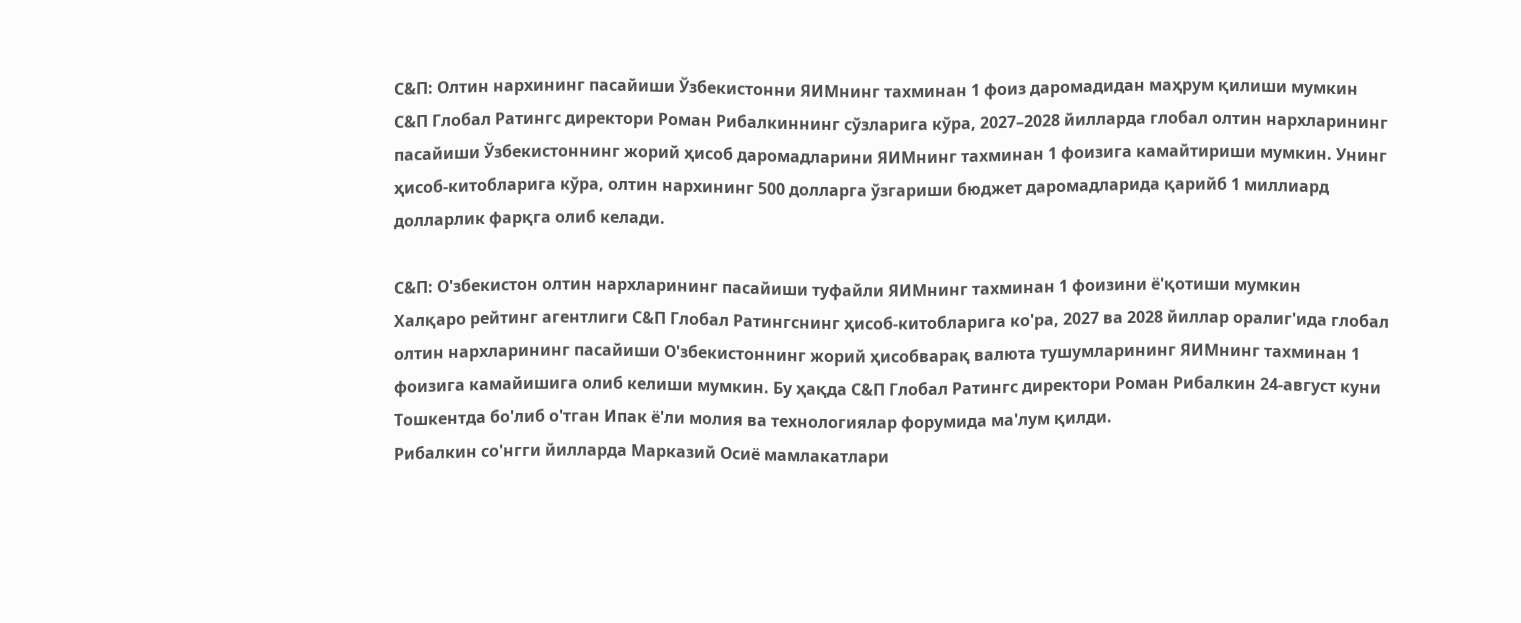С&П: Олтин нархининг пасайиши Ўзбекистонни ЯИМнинг тахминан 1 фоиз даромадидан маҳрум қилиши мумкин
С&П Глобал Ратингс директори Роман Рибалкиннинг сўзларига кўра, 2027–2028 йилларда глобал олтин нархларининг пасайиши Ўзбекистоннинг жорий ҳисоб даромадларини ЯИМнинг тахминан 1 фоизига камайтириши мумкин. Унинг ҳисоб-китобларига кўра, олтин нархининг 500 долларга ўзгариши бюджет даромадларида қарийб 1 миллиард долларлик фарқга олиб келади.

С&П: О'збекистон олтин нархларининг пасайиши туфайли ЯИМнинг тахминан 1 фоизини ё'қотиши мумкин
Халқаро рейтинг агентлиги С&П Глобал Ратингснинг ҳисоб-китобларига ко'ра, 2027 ва 2028 йиллар оралиг'ида глобал олтин нархларининг пасайиши О'збекистоннинг жорий ҳисобварақ валюта тушумларининг ЯИМнинг тахминан 1 фоизига камайишига олиб келиши мумкин. Бу ҳақда С&П Глобал Ратингс директори Роман Рибалкин 24-август куни Тошкентда бо'либ о'тган Ипак ё'ли молия ва технологиялар форумида ма'лум қилди.
Рибалкин со'нгги йилларда Марказий Осиё мамлакатлари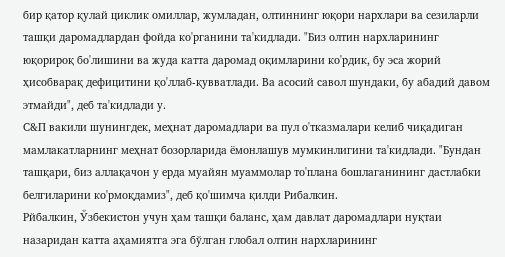бир қатор қулай циклик омиллар, жумладан, олтиннинг юқори нархлари ва сезиларли ташқи даромадлардан фойда ко'рганини та'кидлади. "Биз олтин нархларининг юқорироқ бо'лишини ва жуда катта даромад оқимларини ко'рдик, бу эса жорий ҳисобварақ дефицитини қо'ллаб-қувватлади. Ва асосий савол шундаки, бу абадий давом этмайди", деб та'кидлади у.
С&П вакили шунингдек, меҳнат даромадлари ва пул о'тказмалари келиб чиқадиган мамлакатларнинг меҳнат бозорларида ёмонлашув мумкинлигини та'кидлади. "Бундан ташқари, биз аллақачон у ерда муайян муаммолар то'плана бошлаганининг дастлабки белгиларини ко'рмоқдамиз", деб қо'шимча қилди Рибалкин.
Рйбалкин, Ўзбекистон учун ҳам ташқи баланс, ҳам давлат даромадлари нуқтаи назаридан катта аҳамиятга эга бўлган глобал олтин нархларининг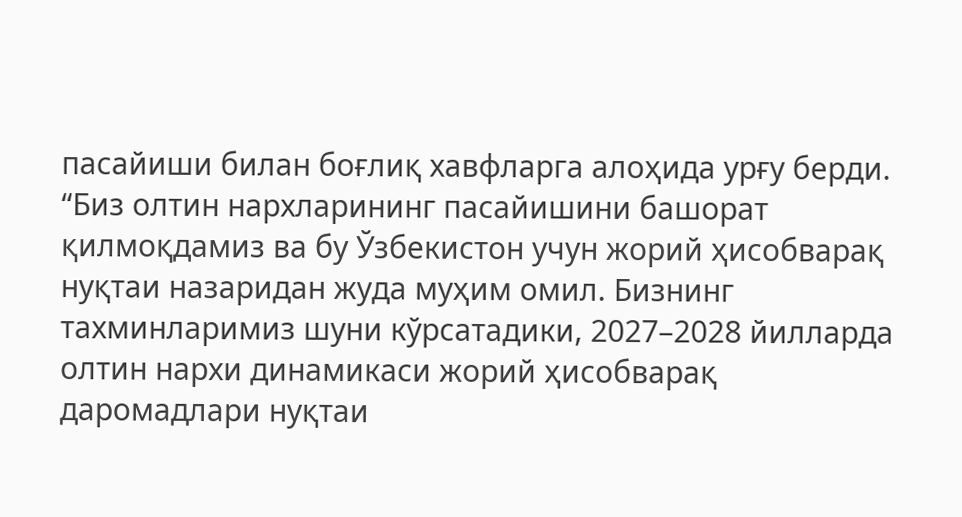пасайиши билан боғлиқ хавфларга алоҳида урғу берди. “Биз олтин нархларининг пасайишини башорат қилмоқдамиз ва бу Ўзбекистон учун жорий ҳисобварақ нуқтаи назаридан жуда муҳим омил. Бизнинг тахминларимиз шуни кўрсатадики, 2027–2028 йилларда олтин нархи динамикаси жорий ҳисобварақ даромадлари нуқтаи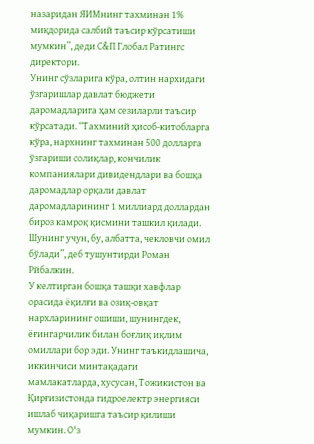назаридан ЯИМнинг тахминан 1% миқдорида салбий таъсир кўрсатиши мумкин”, деди С&П Глобал Ратингс директори.
Унинг сўзларига кўра, олтин нархидаги ўзгаришлар давлат бюджети даромадларига ҳам сезиларли таъсир кўрсатади. “Тахминий ҳисоб-китобларга кўра, нархнинг тахминан 500 долларга ўзгариши солиқлар, кончилик компаниялари дивидендлари ва бошқа даромадлар орқали давлат даромадларининг 1 миллиард доллардан бироз камроқ қисмини ташкил қилади. Шунинг учун, бу, албатта, чекловчи омил бўлади”, деб тушунтирди Роман Рйбалкин.
У келтирган бошқа ташқи хавфлар орасида ёқилғи ва озиқ-овқат нархларининг ошиши, шунингдек, ёғингарчилик билан боғлиқ иқлим омиллари бор эди. Унинг таъкидлашича, иккинчиси минтақадаги мамлакатларда, хусусан, Тожикистон ва Қирғизистонда гидроелектр энергияси ишлаб чиқаришга таъсир қилиши мумкин. О'з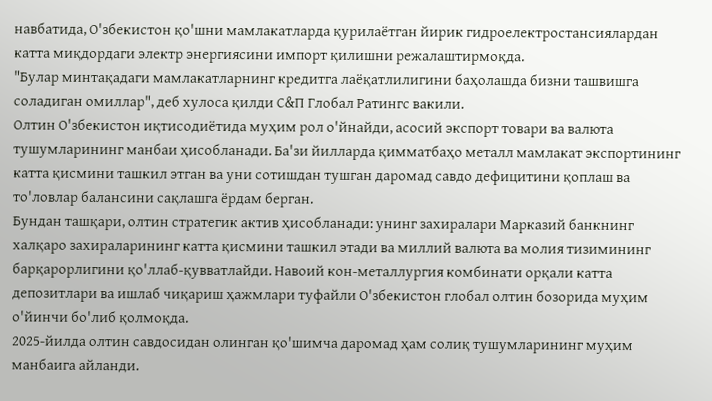навбатида, О'збекистон қо'шни мамлакатларда қурилаётган йирик гидроелектростансиялардан катта миқдордаги электр энергиясини импорт қилишни режалаштирмоқда.
"Булар минтақадаги мамлакатларнинг кредитга лаёқатлилигини баҳолашда бизни ташвишга соладиган омиллар", деб хулоса қилди С&П Глобал Ратингс вакили.
Олтин О'збекистон иқтисодиётида муҳим рол о'йнайди, асосий экспорт товари ва валюта тушумларининг манбаи ҳисобланади. Ба'зи йилларда қимматбаҳо металл мамлакат экспортининг катта қисмини ташкил этган ва уни сотишдан тушган даромад савдо дефицитини қоплаш ва то'ловлар балансини сақлашга ёрдам берган.
Бундан ташқари, олтин стратегик актив ҳисобланади: унинг захиралари Марказий банкнинг халқаро захираларининг катта қисмини ташкил этади ва миллий валюта ва молия тизимининг барқарорлигини қо'ллаб-қувватлайди. Навоий кон-металлургия комбинати орқали катта депозитлари ва ишлаб чиқариш ҳажмлари туфайли О'збекистон глобал олтин бозорида муҳим о'йинчи бо'либ қолмоқда.
2025-йилда олтин савдосидан олинган қо'шимча даромад ҳам солиқ тушумларининг муҳим манбаига айланди.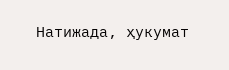Натижада, ҳукумат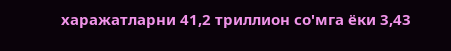харажатларни 41,2 триллион со'мга ёки 3,43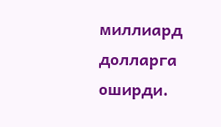миллиард долларга оширди.